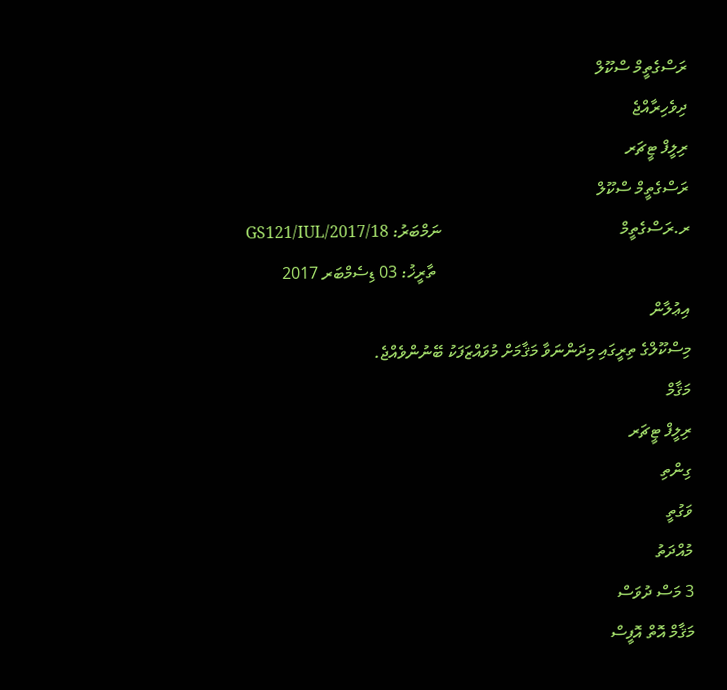ރަސްގެތީމް ސްކޫލް
ދިވެހިރާއްޖެ
ރިލީފް ޓީޗަރ
ރަސްގެތީމް ސްކޫލް
ރ.ރަސްގެތީމް                                           ނަމްބަރު: GS121/IUL/2017/18
                                                             ތާރީޚު: 03 ޑިސެމްބަރ 2017
އިޢުލާން
މިސްކޫލްގެ ތިރީގައި މިދަންނަވާ މަޤާމަށް މުވައްޒަފަކު ބޭނުންވެއްޖެ.
މަޤާމް
ރިލީފް ޓީޗަރ
ގިންތި
ވަގުތީ
މުއްދަތު
3 މަސް ދުވަސް
މަޤާމް އޮތް އޮފީސް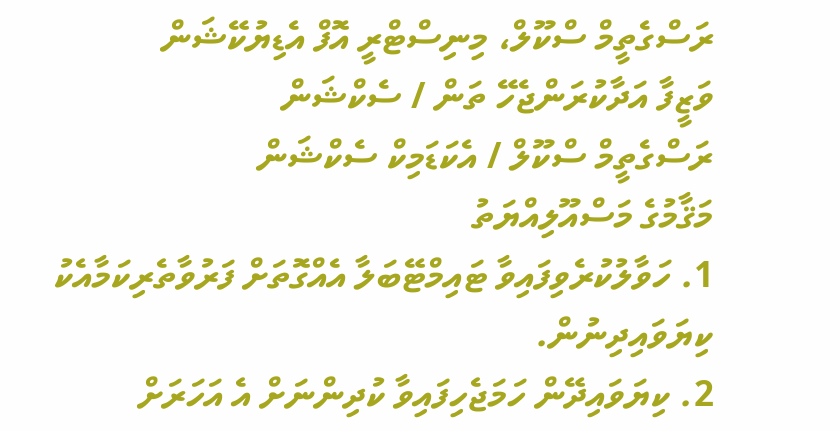ރަސްގެތީމް ސްކޫލް، މިނިސްޓްރީ އޮފް އެޑިޔުކޭޝަން
ވަޒީފާ އަދާކުރަންޖެހޭ ތަން / ސެކްޝަން
ރަސްގެތީމް ސްކޫލް / އެކަޑަމިކް ސެކްޝަން
މަޤާމުގެ މަސްއޫލިއްޔަތު
1. ހަވާލުކުރެވިފައިވާ ޓައިމްޓޭބަލާ އެއްގޮތަށް ފަރުވާތެރިކަމާއެކު ކިޔަވައިދިނުން.
2. ކިޔަވައިދޭން ހަމަޖެހިފައިވާ ކުދިންނަށް އެ އަހަރަށް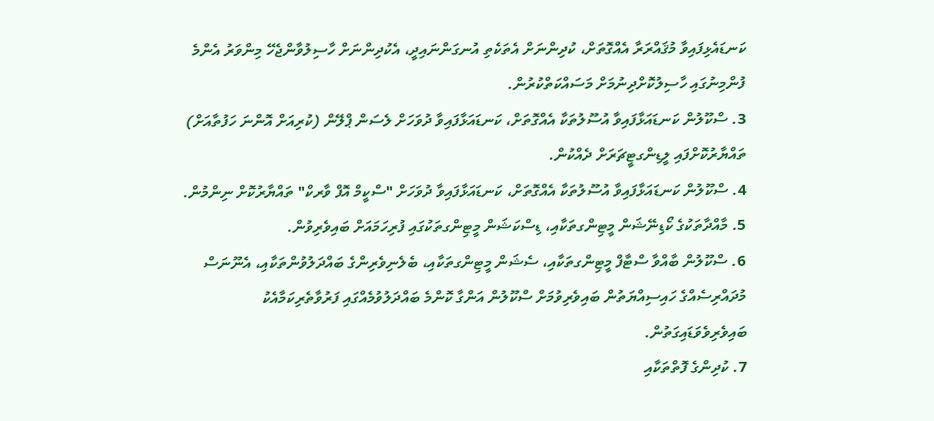ކަނޑައެޅިފައިވާ މުޤައްރަރާ އެއްގޮތަށް، ކުދިންނަށް އެތަކެތި އުނގަންނައިދީ، އެކުދިންނަށް ހާސިލުވާންޖެހޭ މިންވަރު އެންމެ ފުންމިނުގައި ހާސިލުކޮށްދިނުމަށް މަސައްކަތްކުރުން.
3. ސްކޫލުން ކަނޑައަޅާފައިވާ އުސޫލުތަކާ އެއްގޮތަށް، ކަނޑައަޅާފައިވާ ދުވަހަށް ލެސަން ޕްލޭން (ކުރިއަށް އޮންނަ ހަފުތާއަށް) ތައްޔާރުކޮށްފައި ލީޑިންގޓީޗަރަށް ދެއްކުން.
4. ސްކޫލުން ކަނޑައަޅާފައިވާ އުސޫލުތަކާ އެއްގޮތަށް، ކަނޑައަޅާފައިވާ ދުވަހަށް "ސްކީމް އޮފް ވާރކް" ތައްޔާރުކޮށް ނިންމުން.
5. މާއްދާތަކުގެ ކޯޑިނޭޝަން މީޓިންގތަކާއި، ޑިސްކަޝަން މީޓިންގތަކުގައި ފުރިހަމައަށް ބައިވެރިވުން.
6. ސްކޫލުން ބާއްވާ ސްޓާފް މީޓިންގތަކާއި، ސެޝަން މީޓިންގތަކާއި، ބެލެނިވެރިންގެ ބައްދަލުވުންތަކާއި، އެނޫނަސް މުދައްރިސެއްގެ ހައިސިއްޔަތުން ބައިވެރިވުމަށް ސްކޫލުން އަންގާ ކޮންމެ ބައްދަލުވުމެއްގައި ފަރުވާތެރިކަމާއެކު ބައިވެރިވެވަޑައިގަތުން.
7. ކުދިންގެ ފޮތްތަކާއި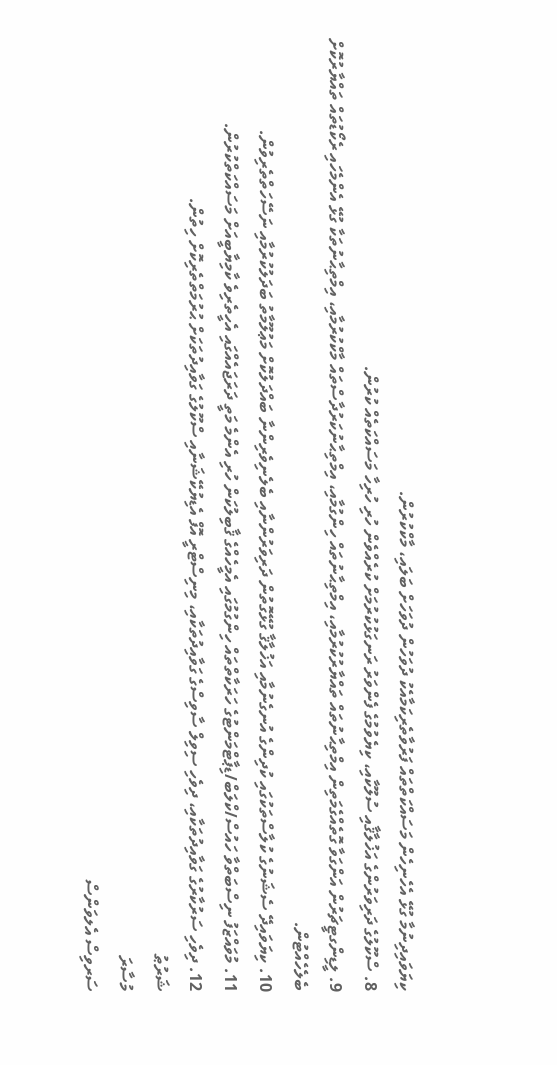ކިޔަވައިދިނުމާ ގުޅޭ އެހެނިހެން މަސައްކަތްތައް ފަރުވާތެރިކަމާއެކު ދުވަހުން ދުވަހަށް ބަލައި، މާކްކުރުން.
8. ސްކޫލުގެ ދަރިވަރުންގެ އަޚުލާޤާއި ސުލޫކާއި، ކިޔެވުމުގެ ފެންވަރު ރަނގަޅުކުރުމަށް ކުރެއްވެން ހުރި ހުރިހާ މަސައްކަތެއް ކުރުން.
9. ލީޑިންގޓީޗަރުން އަންގަވާ ގޮތެއްގެމަތިން އިމްތިޙާނުތައް ތައްޔާރުކުރުމާއި، އިމްތިޙާނުތައް ހިންގުމާއި، އިމްތިޙާނުކަރުދާސްތައް މާކްކުރުމާއި، އިމްތިޙާނުތަކާ ގުޅޭ އެންމެހައި ރެކޯޑުތައް ތައްޔާރުކޮށް ބެލެހެއްޓުން.
10. ކިޔަވައިދޭ ސެޝަނުގެ ކުލާސްތަކުގައި ކުދިންގެ އުނގެނުމާއި އަޚުލާޤާ ގުޅޭގޮތުން ދަރިވަރުންނާއި ބެލެނިވެރިންނާ ބައްދަލުކޮށް މަޢުލޫމާތު ބަދަލުކުރުމާއި ނަސޭހަތްތެރިވުން.
11. މުވައްޒަފު ނިސްބަތްވާ ހައުސް/ކްލަބް/ޑިޕާޓްމަންޓުގެ ހަރަކާތްތައް ހިންގުމުގައި އެމީހެއްގެ ޤާބިލުކަން ހުރި އެންމެ މަތީ ދަރަޖައެއްގައި އެހީތެރިވެ ކާމިޔާބީއަށް މަސައްކަތްކުރުން.
12. ދިވެހި ސަރުކާރުގެ ގަވާއިދުތަކާއި، ދިވެހި ސިވިލް ސާވިސްގެ ގަވާއިދުތަކާއި، މިނިސްޓްރީ އޮފް އެޑިޔުކޭޝަނާއި ސްކޫލުގެ ގަވާއިދުތަކަށް ޙުރުމަތްތެރިކޮށް ހިތުން.
ޝަރުޠު
މުސާރަ
ސަރވިސް އެލވަންސް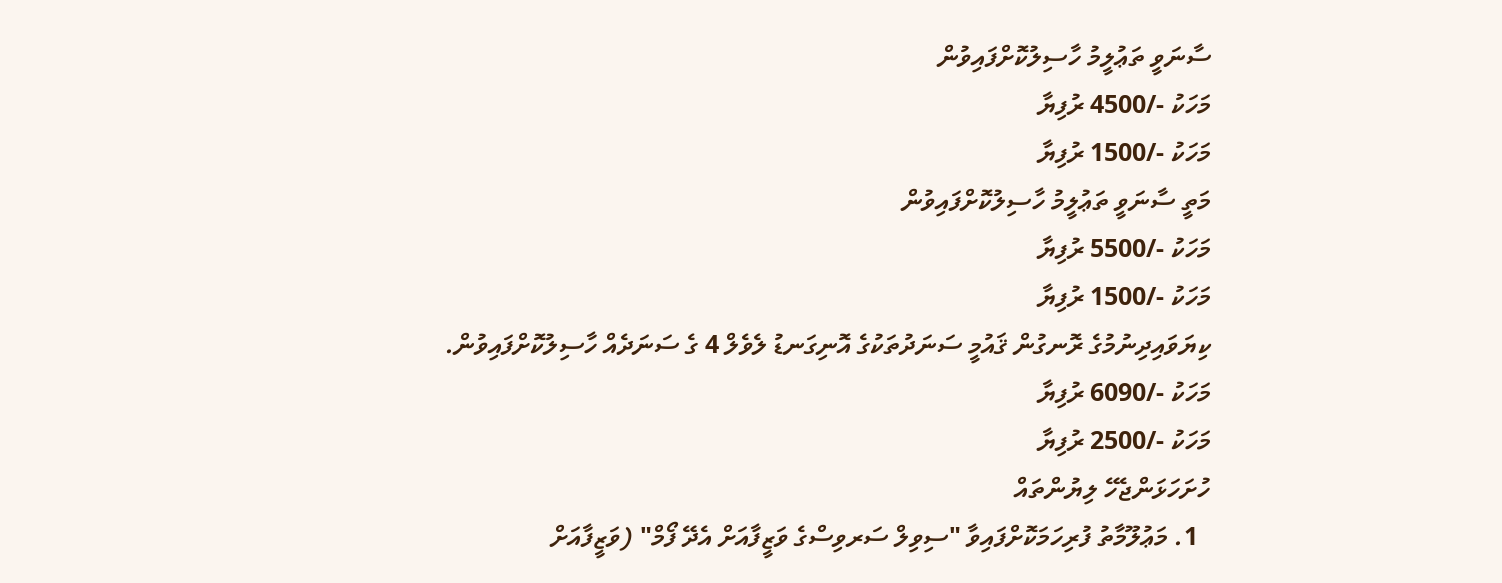ސާނަވީ ތަޢުލީމު ހާސިލުކޮށްފައިވުން
މަހަކު -/4500 ރުފިޔާ
މަހަކު -/1500 ރުފިޔާ
މަތީ ސާނަވީ ތަޢުލީމު ހާސިލުކޮށްފައިވުން
މަހަކު -/5500 ރުފިޔާ
މަހަކު -/1500 ރުފިޔާ
ކިޔަވައިދިނުމުގެ ރޮނގުން ޤައުމީ ސަނަދުތަކުގެ އޮނިގަނޑު ލެވެލް 4 ގެ ސަނަދެއް ހާސިލުކޮށްފައިވުން.
މަހަކު -/6090 ރުފިޔާ
މަހަކު -/2500 ރުފިޔާ
ހުށަހަޅަންޖެހޭ ލިޔުންތައް
  1. މަޢުލޫމާތު ފުރިހަމަކޮށްފައިވާ "ސިވިލް ސަރވިސްގެ ވަޒީފާއަށް އެދޭ ފޯމް" (ވަޒީފާއަށް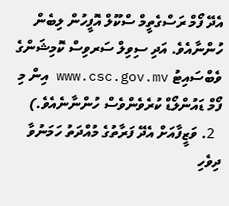އެދޭ ފޯމް ރަސްގެތީމް ސްކޫލް އޮފީހުން ލިބެން ހުންނާއެވެ. އަދި ސިވިލް ސަރވިސް ކޮމިޝަންގެ ވެބްސައިޓު www.csc.gov.mv އިން މި ފޯމް ޑައުންލޯޑް ކުރެވެންވެސް ހުންނާނެއެވެ.)
  2. ވަޒީފާއަށް އެދޭ ފަރާތުގެ މުއްދަތު ހަމަނުވާ ދިވެހި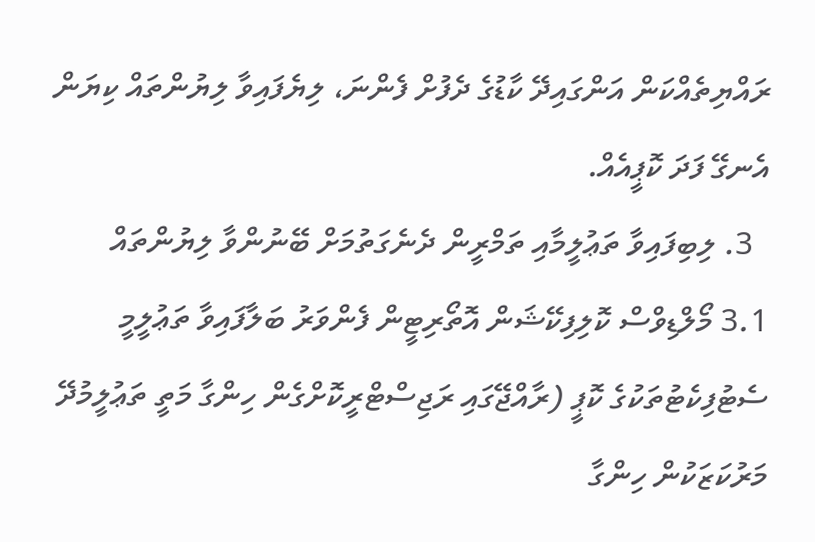ރައްޔިތެއްކަން އަންގައިދޭ ކާޑުގެ ދެފުށް ފެންނަ، ލިޔެފައިވާ ލިޔުންތައް ކިޔަން އެނގޭ ފަދަ ކޮޕީއެއް.
  3. ލިބިފައިވާ ތަޢުލީމާއި ތަމްރީން ދެނެގަތުމަށް ބޭނުންވާ ލިޔުންތައް
3.1 މޯލްޑިވްސް ކޮލިފިކޭޝަން އޮތޯރިޓީން ފެންވަރު ބަލާފައިވާ ތަޢުލީމީ ސެޓުފިކެޓުތަކުގެ ކޮޕީ (ރާއްޖޭގައި ރަޖިސްޓްރީކޮށްގެން ހިންގާ މަތީ ތަޢުލީމުދޭ މަރުކަޒަކުން ހިންގާ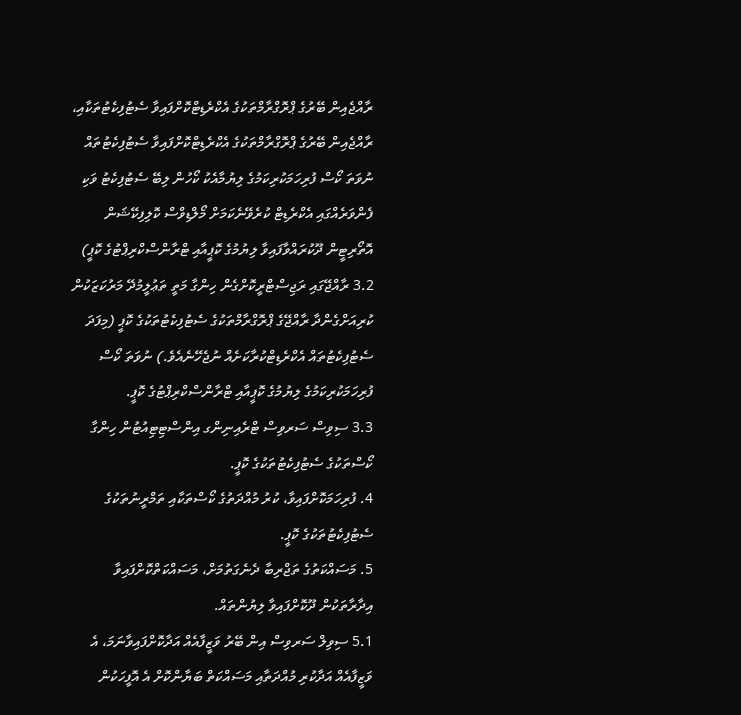ރާއްޖެއިން ބޭރުގެ ޕްރޮގްރާމްތަކުގެ އެކްރެޑިޓްކޮށްފައިވާ ސެޓުފިކެޓުތަކާއި، ރާއްޖެއިން ބޭރުގެ ޕްރޮގްރާމްތަކުގެ އެކްރެޑިޓްކޮށްފައިވާ ސެޓުފިކެޓުތައް ނުވަތަ ކޯސް ފުރިހަމަކުރިކަމުގެ ލިޔުމާއެކު ކޯހުން ލިބޭ ސެޓުފިކެޓު ވަކި ފެންވަރެއްގައި އެކްރެޑިޓް ކުރެވޭނެކަމަށް މޯލްޑިވްސް ކޮލިފިކޭޝަން އޮތޯރިޓީން ދޫކުރައްވާފައިވާ ލިޔުމުގެ ކޮޕީއާއި ޓްރާންސްކްރިޕްޓުގެ ކޮޕީ)
3.2 ރާއްޖޭގައި ރަޖިސްޓްރީކޮށްގެން ހިންގާ މަތީ ތަޢުލީމުދޭ މަރުކަޒަކުން ކުރިއަށްގެންދާ ރާއްޖޭގެ ޕްރޮގްރާމްތަކުގެ ސެޓުފިކެޓުތަކުގެ ކޮޕީ (މިފަދަ ސެޓުފިކެޓުތައް އެކްރެޑިޓްކުރާކަށެއް ނުޖެހޭނެއެވެ.) ނުވަތަ ކޯސް ފުރިހަމަކުރިކަމުގެ ލިޔުމުގެ ކޮޕީއާއި ޓްރާންސްކްރިޕްޓުގެ ކޮޕީ.
3.3 ސިވިސް ސަރވިސް ޓްރެއިނިންގ އިންސްޓިޓިއުޓުން ހިންގާ ކޯސްތަކުގެ ސެޓުފިކެޓުތަކުގެ ކޮޕީ.
4. ފުރިހަމަކޮށްފައިވާ، ކުރު މުއްދަތުގެ ކޯސްތަކާއި ތަމްރީނުތަކުގެ ސެޓުފިކެޓުތަކުގެ ކޮޕީ.
5. މަސައްކަތުގެ ތަޖްރިބާ ދެނެގަތުމަށް، މަސައްކަތްކޮށްފައިވާ އިދާރާތަކުން ދޫކޮށްފައިވާ ލިޔުންތައް.
5.1 ސިވިލް ސަރވިސް އިން ބޭރު ވަޒީފާއެއް އަދާކޮށްފައިވާނަމަ، އެ ވަޒީފާއެއް އަދާކުރި މުއްދަތާއި މަސައްކަތް ބަޔާންކޮށް އެ އޮފީހަކުން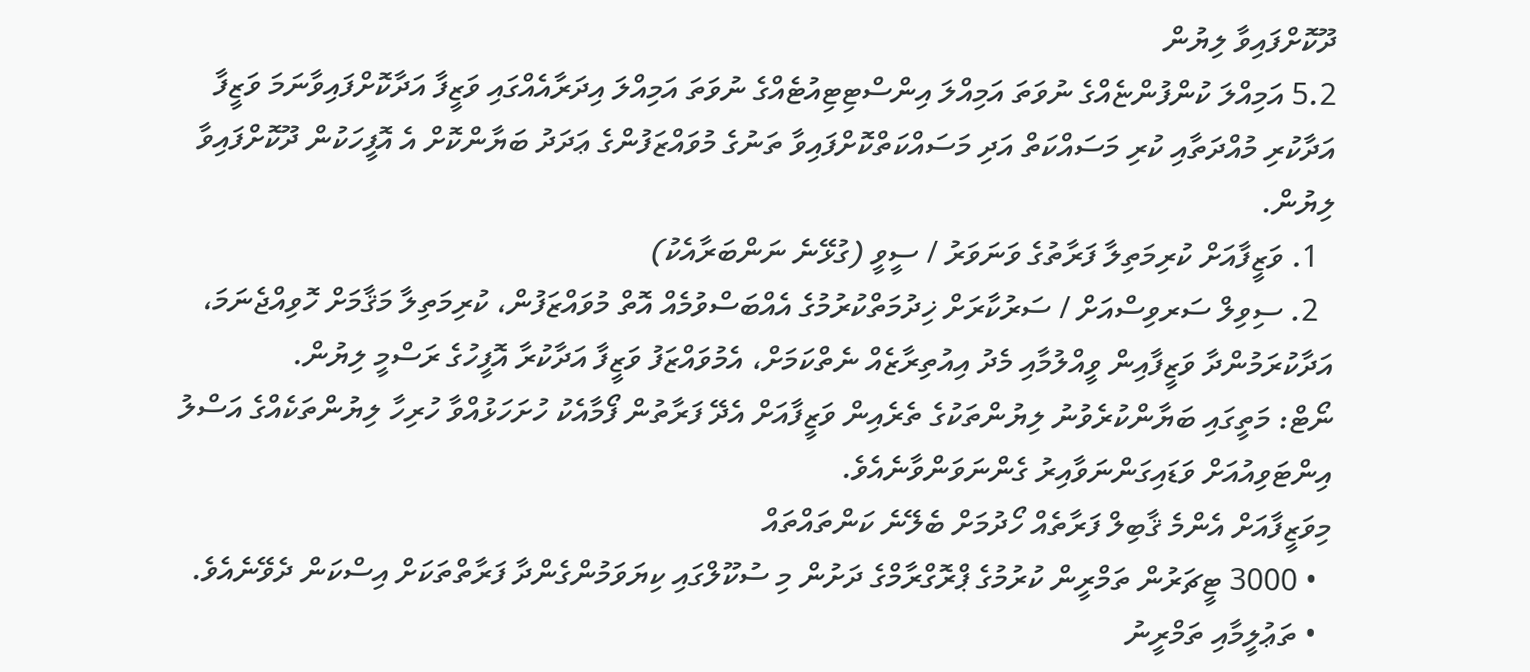ދޫކޮށްފައިވާ ލިޔުން
5.2 އަމިއްލަ ކުންފުންޏެއްގެ ނުވަތަ އަމިއްލަ އިންސްޓިޓިއުޓެއްގެ ނުވަތަ އަމިއްލަ އިދަރާއެއްގައި ވަޒީފާ އަދާކޮށްފައިވާނަމަ ވަޒީފާ އަދާކުރި މުއްދަތާއި ކުރި މަސައްކަތް އަދި މަސައްކަތްކޮށްފައިވާ ތަނުގެ މުވައްޒަފުންގެ ޢަދަދު ބަޔާންކޮށް އެ އޮފީހަކުން ދޫކޮށްފައިވާ ލިޔުން.
  1. ވަޒީފާއަށް ކުރިމަތިލާ ފަރާތުގެ ވަނަވަރު / ސީވީ (ގުޅޭނެ ނަންބަރާއެކު)
  2. ސިވިލް ސަރވިސްއަށް / ސަރުކާރަށް ޚިދުމަތްކުރުމުގެ އެއްބަސްވުމެއް އޮތް މުވައްޒަފުން، ކުރިމަތިލާ މަޤާމަށް ހޮވިއްޖެނަމަ، އަދާކުރަމުންދާ ވަޒީފާއިން ވީއްލުމާއި މެދު އިއުތިރާޒެއް ނެތްކަމަށް، އެމުވައްޒަފު ވަޒީފާ އަދާކުރާ އޮފީހުގެ ރަސްމީ ލިޔުން.
ނޯޓް: މަތީގައި ބަޔާންކުރެވުނު ލިޔުންތަކުގެ ތެރެއިން ވަޒީފާއަށް އެދޭ ފަރާތުން ފޯމާއެކު ހުށަހަޅުއްވާ ހުރިހާ ލިޔުންތަކެއްގެ އަސްލު އިންޓަވިއުއަށް ވަޑައިގަންނަވާއިރު ގެންނަވަންވާނެއެވެ.
މިވަޒީފާއަށް އެންމެ ޤާބިލް ފަރާތެއް ހޯދުމަށް ބެލޭނެ ކަންތައްތައް
  • 3000 ޓީޗަރުން ތަމްރީން ކުރުމުގެ ޕްރޮގްރާމްގެ ދަށުން މި ސުކޫލްގައި ކިޔަވަމުންގެންދާ ފަރާތްތަކަށް އިސްކަން ދެވޭނެއެވެ.
  • ތަޢުލީމާއި ތަމްރީނު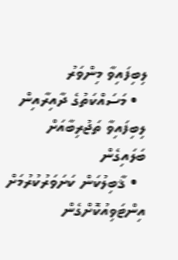ލިބިފައިވާ މިންވަރު
  • މަސައްކަތުގެ ދާއިރާއިން ލިބިފައިވާ ތަޖުރިބާއަށް ބަލައިގެން
  • ޤާބިލުކަން ކަށަވަރުކުރުމަށް އިންޓަވިއުކޮށްގެން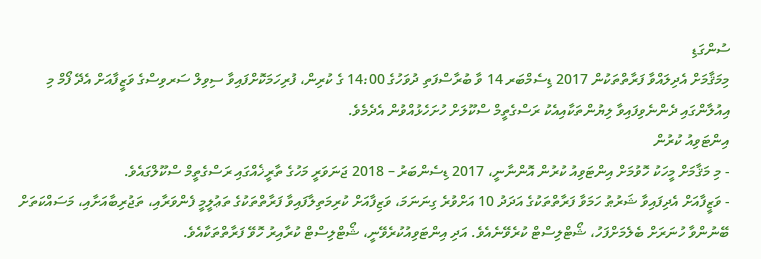ސުންގަޑި
މިމަޤާމަށް އެދިލައްވާ ފަރާތްތަކުން 2017 ޑިސެމްބަރ 14 ވާ ބުރާސްފަތި ދުވަހުގެ 14:00 ގެ ކުރިން، ފުރިހަމަކޮށްފައިވާ ސިވިލް ސަރވިސްގެ ވަޒީފާއަށް އެދޭ ފޯމް މި އިއުލާންގައި ދެންނެވިފައިވާ ލިޔުންތަކާއިއެކު ރަސްގެތީމް ސްކޫލަށް ހުށަހެޅުއްވުން އެދެމެވެ.
އިންޓަވިއު ކުރުން
- މި މަޤާމަށް މީހަކު ހޮވުމަށް އިންޓަވިއު ކުރުން އޮންނާނީ، 2017 ޑިސެންބަރު – 2018 ޖަނަވަރީ މަހުގެ ތާރީޚެއްގައި ރަސްގެތީމް ސްކޫލްގައެވެ.
- ވަޒީފާއަށް އެދިފައިވާ ޝަރުޠު ހަމަވާ ފަރާތްތަކުގެ އަދަދު 10 އަށްވުރެ ގިނަނަމަ، ވަޒިފާއަށް ކުރިމަތިލާފައިވާ ފަރާތްތަކުގެ ތަޢުލީމީ ފެންވަރާއި، ތަޖުރިބާއަށާއި، މަސައްކަތަށް ބޭނުންވާ ހުނަރަށް ބެލެމަށްފަހު، ޝޯޓްލިސްޓް ކުރެވޭނެއެވެ. އަދި އިންޓަވިއުކުރެވޭނީ، ޝޯޓްލިސްޓް ކުރާއިރު ހޮވޭ ފަރާތްތަކާއެވެ.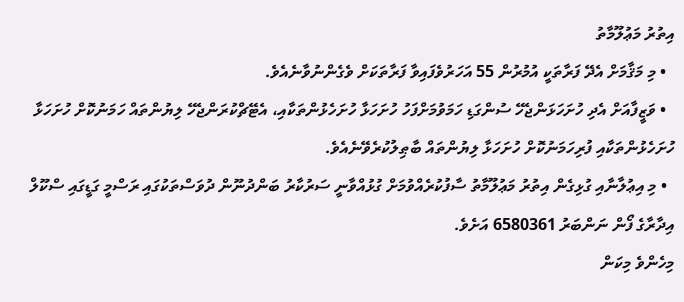އިތުރު މަޢުލޫމާތު
  • މި މަޤާމަށް އެދޭ ފަރާތަކީ އުމުރުން 55 އަހަރުވެފައިވާ ފަރާތަކަށް ވެގެންނުވާނެއެވެ.
  • ވަޒީފާއަށް އެދި ހުށަހަޅަންޖެހޭ ސުންގަޑި ހަމަވުމަށްފަހު ހުށަހަޅާ ހުށަހެޅުންތަކާއި، އެޓޭޗްކުރަންޖެހޭ ލިޔުންތައް ހަމަނުކޮށް ހުށަހަޅާ ހުށަހެޅުންތަކާއި ފުރިހަމަނުކޮށް ހުށަހަޅާ ލިޔުންތައް ބާޠިލުކުރެވޭނެއެވެ.
  • މި އިޢުލާނާއި ގުޅިގެން އިތުރު މަޢުލޫމާތު ސާފުކުރެއްވުމަށް ގުޅުއްވާނީ ސަރުކާރު ބަންދުނޫން ދުވަސްތަކުގައި ރަސްމީ ގަޑީގައި ސްކޫލް އިދާރާގެ ފޯން ނަންބަރު 6580361 އަށެވެ.
މިހެންވެ މިކަން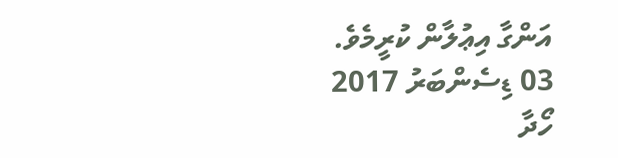އަންގާ އިޢުލާން ކުރީމެވެ.
03 ޑިސެންބަރު 2017
ހޯދާ